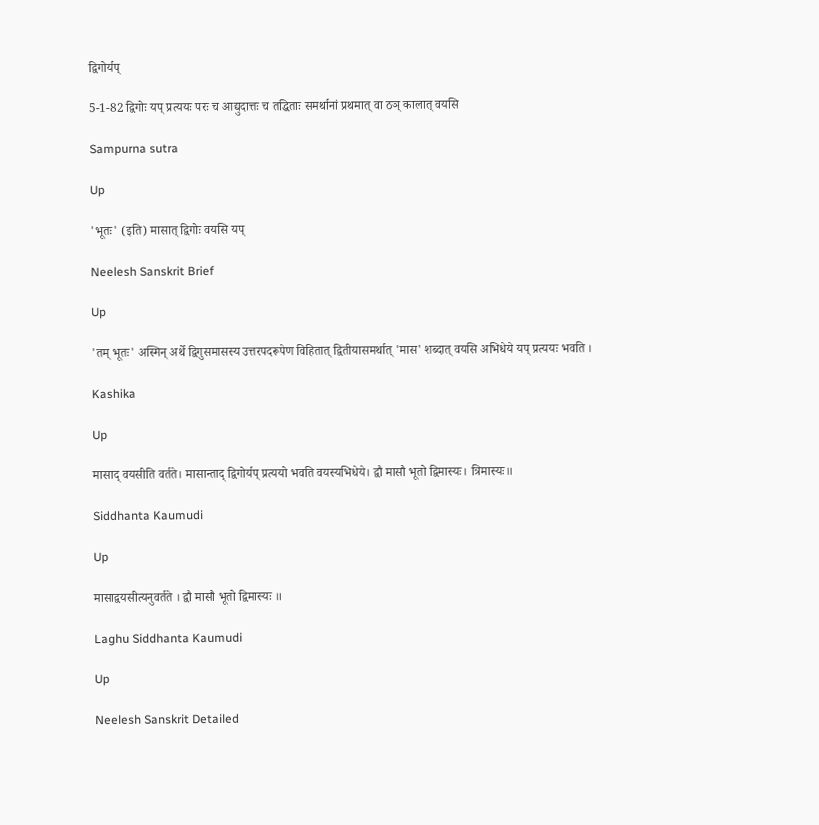द्विगोर्यप्

5-1-82 द्विगोः यप् प्रत्ययः परः च आद्युदात्तः च तद्धिताः समर्थानां प्रथमात् वा ठञ् कालात् वयसि

Sampurna sutra

Up

'भूतः' (इति) मासात् द्विगोः वयसि यप्

Neelesh Sanskrit Brief

Up

'तम् भूतः' अस्मिन् अर्थे द्विगुसमासस्य उत्तरपदरूपेण विहितात् द्वितीयासमर्थात् 'मास' शब्दात् वयसि अभिधेये यप् प्रत्ययः भवति ।

Kashika

Up

मासाद् वयसीति वर्तते। मासान्ताद् द्विगोर्यप् प्रत्ययो भवति वयस्यभिधेये। द्वौ मासौ भूतो द्विमास्यः। त्रिमास्यः॥

Siddhanta Kaumudi

Up

मासाद्वयसीत्यनुवर्तते । द्वौ मासौ भूतो द्विमास्यः ॥

Laghu Siddhanta Kaumudi

Up

Neelesh Sanskrit Detailed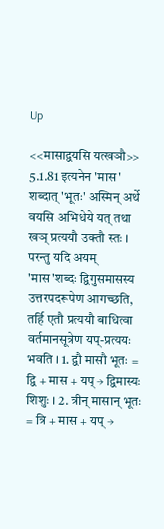Up

<<मासाद्वयसि यत्खञौ>> 5.1.81 इत्यनेन 'मास' शब्दात् 'भूतः' अस्मिन् अर्थे वयसि अभिधेये यत् तथा खञ् प्रत्ययौ उक्तौ स्तः । परन्तु यदि अयम् 'मास'शब्दः द्विगुसमासस्य उत्तरपदरूपेण आगच्छति, तर्हि एतौ प्रत्ययौ बाधित्वा वर्तमानसूत्रेण यप्-प्रत्ययः भवति । 1. द्वौ मासौ भूतः = द्वि + मास + यप् → द्विमास्यः शिशुः । 2. त्रीन् मासान् भूतः = त्रि + मास + यप् →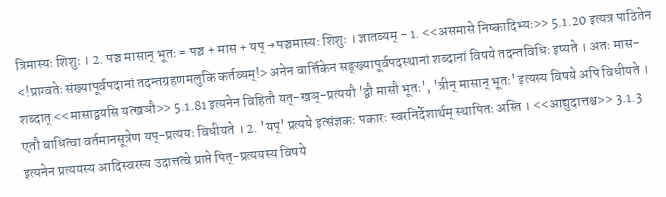त्रिमास्यः शिशुः । 2. पञ्च मासान् भूतः = पञ्च + मास + यप् → पञ्चमास्यः शिशुः । ज्ञातव्यम् - 1. <<असमासे निष्कादिभ्यः>> 5.1.20 इत्यत्र पाठितेन <!प्राग्वतेः संख्यापूर्वपदानां तदन्तग्रहणमलुकि कर्तव्यम्!> अनेन वार्त्तिकेन सङ्ख्यापूर्वपदस्थानां शब्दानां विषये तदन्तविधिः इष्यते । अतः मास-शब्दात् <<मासाद्वयसि यत्खञौ>> 5.1.81 इत्यनेन विहितौ यत्-खञ्-प्रत्ययौ 'द्वौ मासौ भूतः', 'त्रीन् मासान् भूतः' इत्यस्य विषये अपि विधीयते । एतौ बाधित्वा वर्तमानसूत्रेण यप्-प्रत्ययः विधीयते । 2. 'यप्' प्रत्यये इत्संज्ञकः पकारः स्वरनिर्देशार्थम् स्थापितः अस्ति । <<आद्युदात्तश्च>> 3.1.3 इत्यनेन प्रत्ययस्य आदिस्वरस्य उदात्तत्वे प्राप्ते पित्-प्रत्ययस्य विषये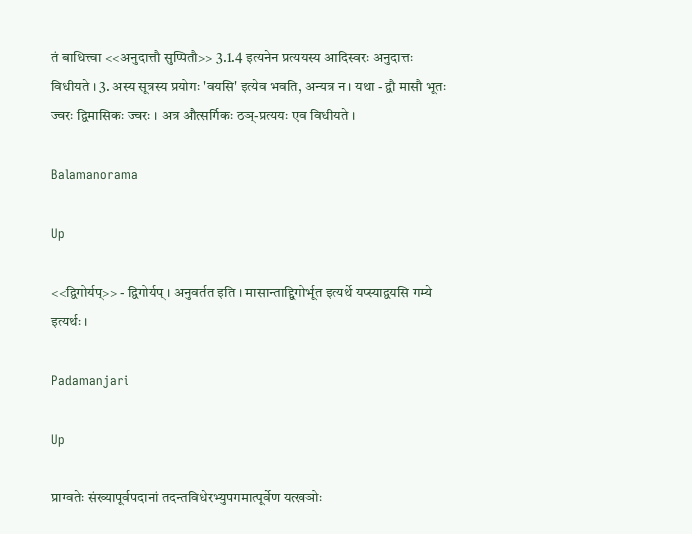तं बाधित्त्वा <<अनुदात्तौ सुप्पितौ>> 3.1.4 इत्यनेन प्रत्ययस्य आदिस्वरः अनुदात्तः विधीयते । 3. अस्य सूत्रस्य प्रयोगः 'वयसि' इत्येव भवति, अन्यत्र न । यथा - द्वौ मासौ भूतः ज्वरः द्विमासिकः ज्वरः । अत्र औत्सर्गिकः ठञ्-प्रत्ययः एव विधीयते ।

Balamanorama

Up

<<द्विगोर्यप्>> - द्विगोर्यप् । अनुवर्तत इति । मासान्ताद्द्विगोर्भूत इत्यर्थे यप्स्याद्वयसि गम्ये इत्यर्थः ।

Padamanjari

Up

प्राग्वतेः संख्यापूर्वपदानां तदन्तविधेरभ्युपगमात्पूर्वेण यत्खञोः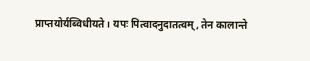प्राप्तयोर्यब्विधीयते। यपः पित्वादनुदातत्वम्, तेन कालान्ते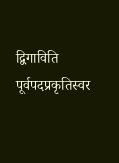द्विगाविति पूर्वपदप्रकृतिस्वर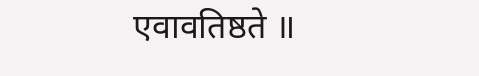एवावतिष्ठते ॥